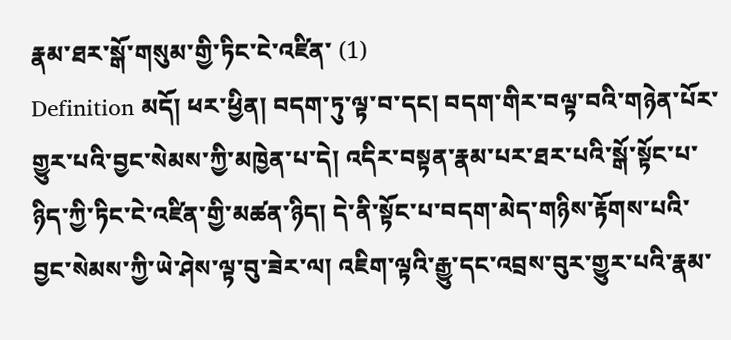རྣམ་ཐཪ་སྒོ་གསུམ་གྱི་ཏིང་ངེ་འཛིན་ (1)
Definition མདོ། ཕར་ཕྱིན། བདག་ཏུ་ལྟ་བ་དང། བདག་གིར་བལྟ་བའི་གཉེན་པོར་གྱུར་པའི་བྱང་སེམས་ཀྱི་མཁྱེན་པ་དེ། འདིར་བསྟན་རྣམ་པར་ཐཪ་པའི་སྒོ་སྟོང་པ་ཉིད་ཀྱི་ཏིང་ངེ་འཛིན་གྱི་མཚན་ཉིད། དེ་ནི་སྟོང་པ་བདག་མེད་གཉིས་རྟོགས་པའི་བྱང་སེམས་ཀྱི་ཡེ་ཤེས་ལྟ་བུ་ཟེར་ལ། འཇིག་ལྟའི་རྒྱུ་དང་འབྲས་བུར་གྱུར་པའི་རྣམ་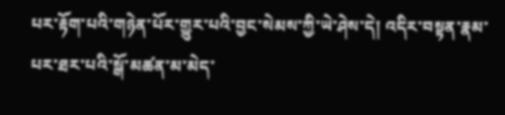པར་རྟོག་པའི་གཉེན་པོར་གྱུར་པའི་བྱང་སེམས་ཀྱི་ཡེ་ཤེས་དེ། འདིར་བསྟན་རྣམ་པར་ཐཪ་པའི་སྒོ་མཚན་མ་མེད་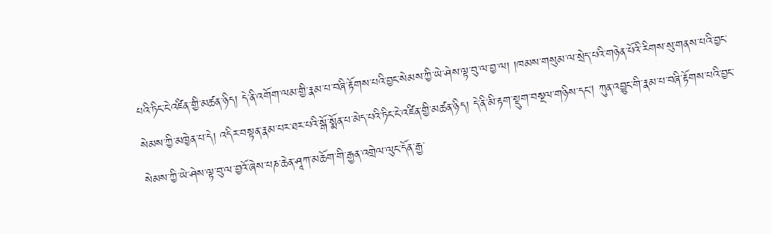པའི་ཏིང་ངེ་འཛིན་གྱི་མཚན་ཉིད། དེ་ནི་འགོག་ལམ་གྱི་རྣམ་པ་བཞི་རྟོགས་པའི་བྱང་སེམས་ཀྱི་ཡེ་ཤེས་ལྟ་བུ་ལ་བྱ་ལ། །ཁམས་གསུམ་ལ་སྲེད་པའི་གཉེན་པོའི་རིགས་སུ་གནས་པའི་བྱང་སེམས་ཀྱི་མཁྱེན་པ་དེ། འདིར་བསྟན་རྣམ་པར་ཐར་པའི་སྒོ་སྨོན་པ་མེད་པའི་ཏིང་ངེ་འཛིན་གྱི་མཚན་ཉིད། དེ་ནི་མི་རྟག་སྡུག་བསྔལ་གཉིས་དང། ཀུན་འབྱུང་གི་རྣམ་པ་བཞི་རྟོགས་པའི་བྱང་སེམས་ཀྱི་ཡེ་ཤེས་ལྟ་བུ་ལ་བྱའོ་ཞེས་པཎ་ཆེན་ཤཱཀ་མཆོག་གི་རྒྱན་འགྲེལ་ལུང་དོན་རྒྱ་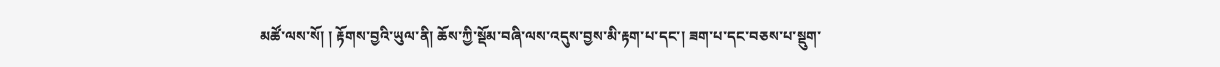མཚོ་ལས་སོ། ། རྟོགས་བྱའི་ཡུལ་ནི། ཆོས་ཀྱི་སྡོམ་བཞི་ལས་འདུས་བྱས་མི་རྟག་པ་དང་། ཟག་པ་དང་བཅས་པ་སྡུག་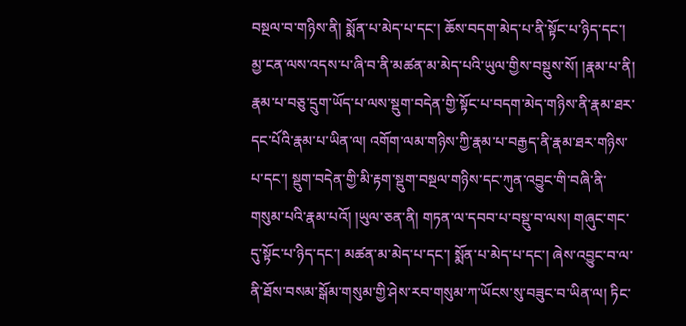བསྔལ་བ་གཉིས་ནི། སྨོན་པ་མེད་པ་དང་། ཆོས་བདག་མེད་པ་ནི་སྟོང་པ་ཉིད་དང་། མྱ་ངན་ལས་འདས་པ་ཞི་བ་ནི་མཚན་མ་མེད་པའི་ཡུལ་གྱིས་བསྡུས་སོ། །རྣམ་པ་ནི། རྣམ་པ་བཅུ་དྲུག་ཡོད་པ་ལས་སྡུག་བདེན་གྱི་སྟོང་པ་བདག་མེད་གཉིས་ནི་རྣམ་ཐར་དང་པོའི་རྣམ་པ་ཡིན་ལ། འགོག་ལམ་གཉིས་ཀྱི་རྣམ་པ་བརྒྱད་ནི་རྣམ་ཐར་གཉིས་པ་དང་། སྡུག་བདེན་གྱི་མི་རྟག་སྡུག་བསྔལ་གཉིས་དང་ཀུན་འབྱུང་གི་བཞི་ནི་གསུམ་པའི་རྣམ་པའོ། །ཡུལ་ཅན་ནི། གཏན་ལ་དབབ་པ་བསྡུ་བ་ལས། གཞུང་གང་དུ་སྟོང་པ་ཉིད་དང་། མཚན་མ་མེད་པ་དང་། སྨོན་པ་མེད་པ་དང་། ཞེས་འབྱུང་བ་ལ་ནི་ཐོས་བསམ་སྒོམ་གསུམ་གྱི་ཤེས་རབ་གསུམ་ཀ་ཡོངས་སུ་བཟུང་བ་ཡིན་ལ། ཏིང་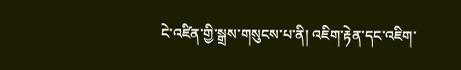ངེ་འཛིན་གྱི་སྒྲས་གསུངས་པ་ནི། འཇིག་རྟེན་དང་འཇིག་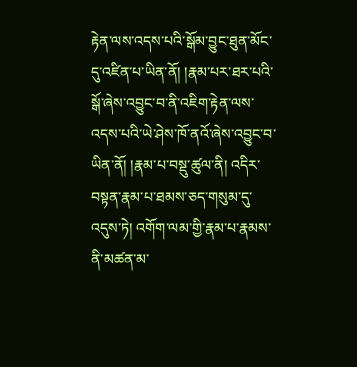རྟེན་ལས་འདས་པའི་སྒོམ་བྱུང་ཐུན་མོང་དུ་འཛིན་པ་ཡིན་ནོ། །རྣམ་པར་ཐར་པའི་སྒོ་ཞེས་འབྱུང་བ་ནི་འཇིག་རྟེན་ལས་འདས་པའི་ཡེ་ཤེས་ཁོ་ནའོ་ཞེས་འབྱུང་བ་ཡིན་ནོ། །རྣམ་པ་བསྡུ་ཚུལ་ནི། འདིར་བསྟན་རྣམ་པ་ཐམས་ཅད་གསུམ་དུ་འདུས་ཏེ། འགོག་ལམ་གྱི་རྣམ་པ་རྣམས་ནི་མཚན་མ་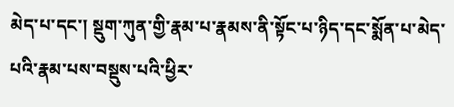མེད་པ་དང་། སྡུག་ཀུན་གྱི་རྣམ་པ་རྣམས་ནི་སྟོང་པ་ཉིད་དང་སྨོན་པ་མེད་པའི་རྣམ་པས་བསྡུས་པའི་ཕྱིར་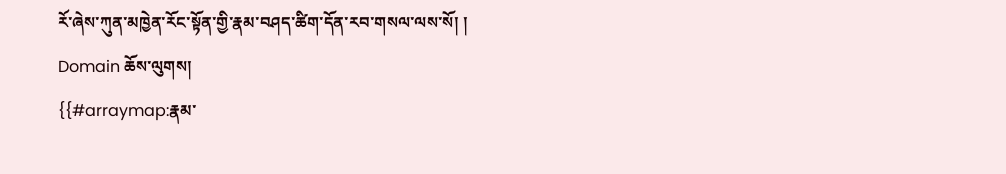རོ་ཞེས་ཀུན་མཁྱེན་རོང་སྟོན་གྱི་རྣམ་བཤད་ཚིག་དོན་རབ་གསལ་ལས་སོ། །
Domain ཆོས་ལུགས།
{{#arraymap:རྣམ་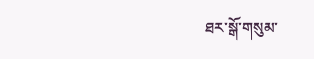ཐཪ་སྒོ་གསུམ་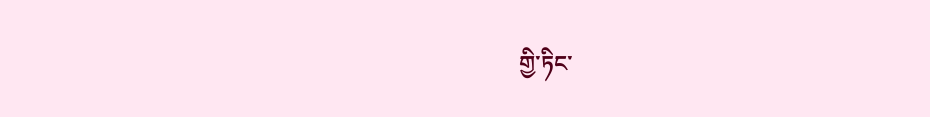གྱི་ཏིང་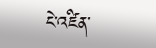ངེ་འཛིན་